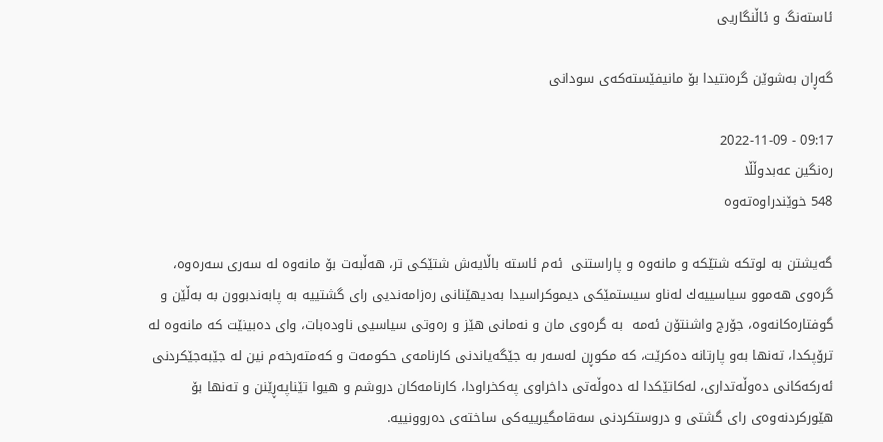ئاسته‌نگ و ئاڵنگاریی

گه‌ڕان به‌شوێن گره‌نتیدا بۆ مانیفێستەكەی سودانی

09:17 - 2022-11-09
ره‌نگین عه‌بدوڵڵا
548 خوێندراوەتەوە

گه‌یشتن به‌ لوتكه‌ شتێكه‌ و مانه‌وه‌ و پاراستنی  ئه‌م ئاسته‌ باڵایه‌ش شتێكی تر، هه‌ڵبه‌ت بۆ مانه‌وه‌ له‌ سەری سەرەوە، گره‌وی هه‌موو سیاسییه‌ك له‌ناو سیستمێكی دیموكراسیدا به‌دیهێنانی ره‌زامه‌ندیی رای گشتییه‌ به ‌پابه‌ندبوون به‌ به‌ڵێن و گوفتاره‌كانه‌وه‌، جۆرج واشنتۆن ئەمە  به ‌گره‌وی مان و نه‌مانی هێز و ‌رەوتی سیاسیی ناودەبات، وای ده‌بینێت كه‌ مانه‌وه‌ له‌ ترۆپكدا، ته‌نها به‌و پارتانه‌ ده‌كرێت، كە مكوڕن لەسەر به‌ جێگه‌یاندنی كارنامه‌ی حكومه‌ت و كەمتەرخەم نین لە جێبه‌جێكردنی ئه‌ركه‌كانی ده‌وڵه‌تداری، له‌كاتێكدا له‌ ده‌وڵه‌تی داخراوی په‌كخراودا، كارنامه‌كان دروشم و هیوا‌ تێناپه‌ڕێنن و ته‌نها بۆ هێوركردنه‌وه‌ی رای گشتی و دروستكردنی سه‌قامگیرییه‌كی ساخته‌ی ده‌روونییە.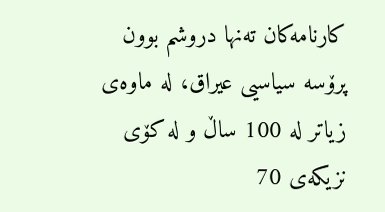کارنامەکان تەنها دروشم بوون
پرۆسه‌ سیاسیی عیراق، له‌ ماوه‌ی زیاتر له‌ 100 ساڵ و له‌ كۆی نزیكه‌ی 70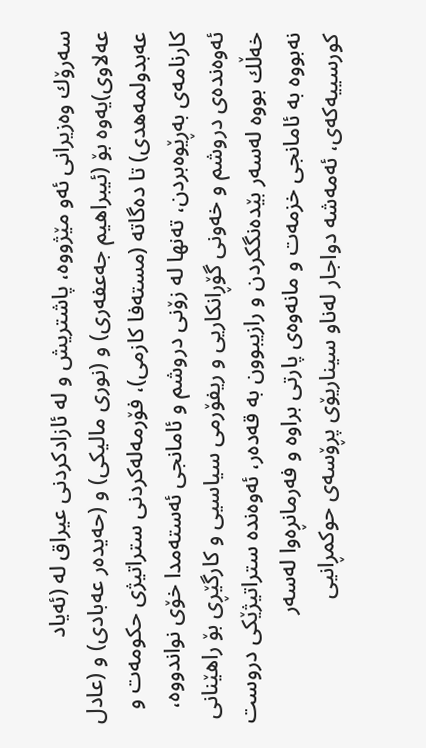سه‌رۆك وه‌زیرانی ئه‌و مێژووه‌، پاشتریش و له‌ ئازادكردنی عیراق له‌ (ئه‌یاد عه‌لاوی)یه‌وه‌ بۆ (ئیبراهیم جه‌عفه‌ری) و (نوری مالیكی) و (حه‌یده‌ر عه‌بادی) و (عادل عه‌بدولمه‌هدی) تا ده‌گاته‌ (مسته‌فا كازمی)، فۆرمه‌له‌كردنی ستراتیژی حكومه‌ت و كارنامه‌ی به‌ڕێوه‌بردن، ته‌نها له‌ زۆنی دروشم و ئامانجی ئه‌سته‌مدا خۆی نواندووه‌، ئه‌وه‌نده‌ی دروشم و خه‌ونی گۆڕانكاریی و ریفۆرمی سیاسیی و كارگێڕی بۆ راهێنانی خه‌ڵك بووه‌ له‌سه‌ر بێده‌نگكردن و رازیبوون به‌ قه‌ده‌ر، ئه‌وه‌نده‌ ستراتیژێكی دروست نه‌بووه‌ به‌ ئامانجی خزمه‌ت و مانه‌وه‌ی پارتی براوه‌ و فه‌رمانڕه‌وا له‌سه‌ر كورسییه‌كه‌ی، ئه‌مه‌شه‌ دواجار له‌ناو سیناریۆی پڕۆسه‌ی حوكمڕانیی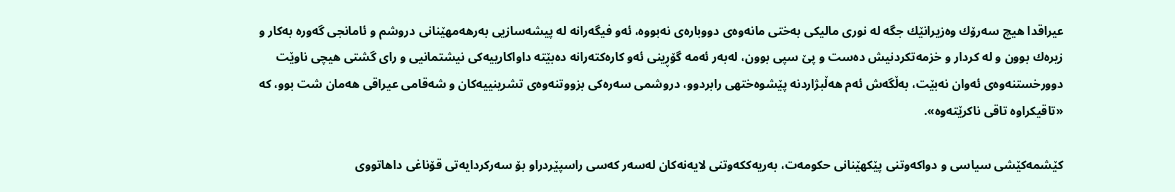عیراقدا هیچ سه‌رۆك وه‌زیرانێك جگە لە نوری مالیکی بەختی مانه‌وه‌ی دووباره‌ی نەبووە، ئه‌و فیگه‌رانه‌ ‌له‌ پیشه‌سازیی به‌رهه‌مهێنانی دروشم و ئامانجی گه‌وره‌ به‌كار و زیره‌ك بوون و له‌ كردار و خزمەتكردنیش ده‌ست و پێ سپی بوون، لەبەر ئەمە گۆڕینی ئه‌و كاره‌كته‌رانه‌ ده‌بێته‌ داواكارییەكی نیشتمانیی و رای گشتی هیچی ناوێت دوورخستنه‌وه‌ی ئه‌وان نه‌بێت، بەڵگەش ئه‌م هه‌ڵبژاردنه‌ پێشوه‌ختهی رابردوو،‌ دروشمی سه‌ره‌كی بزووتنه‌وه‌ی تشرینییه‌كان و شه‌قامی عیراقی هه‌مان شت بوو، كە «تاقیكراوە تاقی ناكرێتەوە».

كێشمه‌كێشی سیاسی و دواكه‌وتنی پێكهێنانی حكومه‌ت، به‌ریه‌ككه‌وتنی لایه‌نه‌كان له‌سه‌ر كه‌سی راسپێردراو بۆ سه‌ركردایه‌تی قۆناغی داهاتووی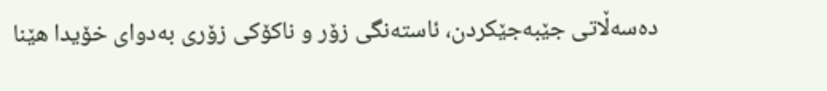ده‌سه‌ڵاتی جێبه‌جێكردن، ئاسته‌نگی زۆر و ناكۆكی زۆری به‌دوای خۆیدا هێنا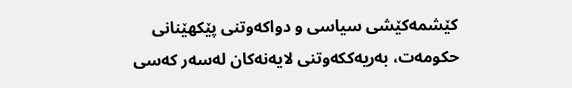كێشمه‌كێشی سیاسی و دواكه‌وتنی پێكهێنانی حكومه‌ت، به‌ریه‌ككه‌وتنی لایه‌نه‌كان له‌سه‌ر كه‌سی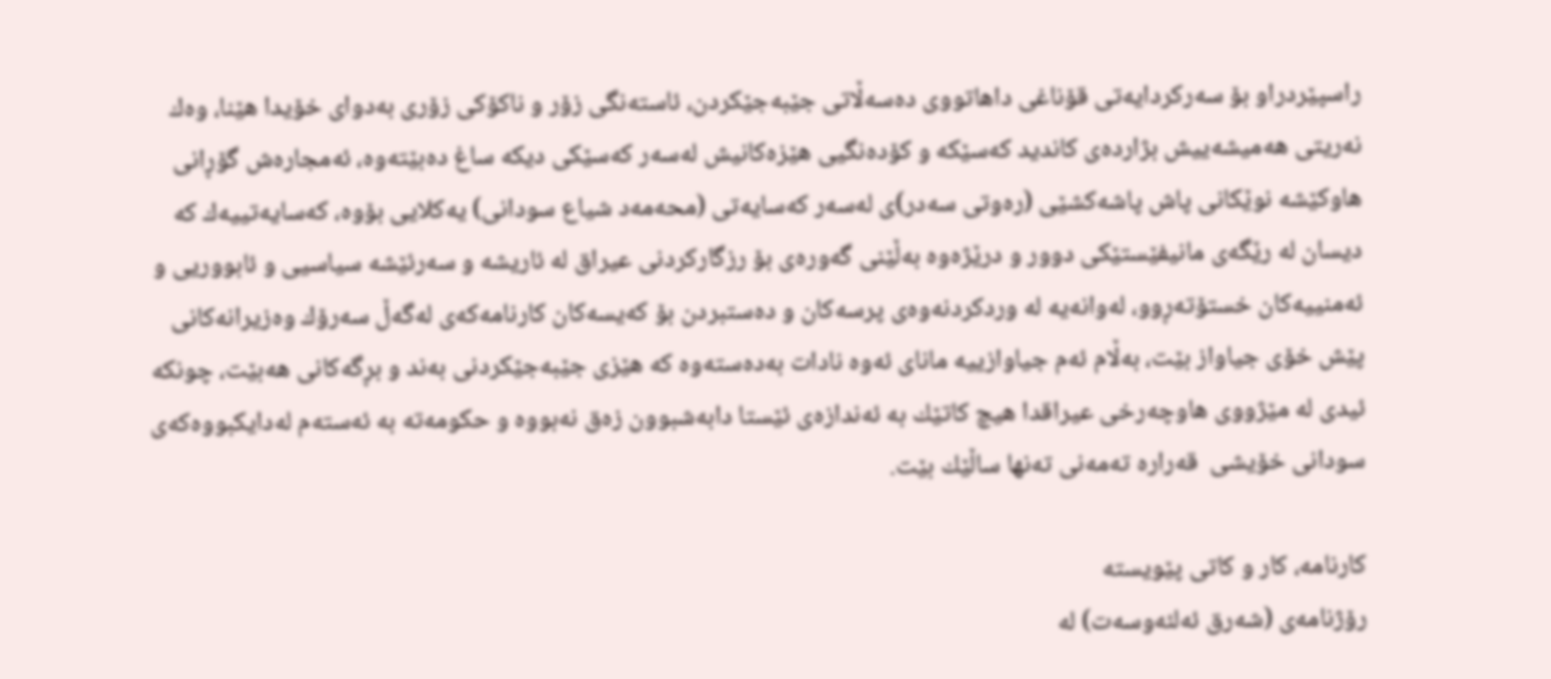راسپێردراو بۆ سه‌ركردایه‌تی قۆناغی داهاتووی ده‌سه‌ڵاتی جێبه‌جێكردن، ئاسته‌نگی زۆر و ناكۆكی زۆری به‌دوای خۆیدا هێنا، وه‌ك نه‌ریتی هه‌میشه‌ییش بژاردەی كاندید كه‌سێكه‌ و كۆده‌نگیی هێزه‌كانیش له‌سه‌ر كه‌سێكی دیكه‌ ساغ ده‌بێته‌وه‌، ئه‌مجاره‌ش گۆڕانی هاوكێشه‌ نوێكانی پاش پاشه‌كشێی (رەوتی سه‌در)ی له‌سه‌ر كه‌سایه‌تی (محه‌مه‌د شیاع سودانی) یەكلایی بۆوە‌، كەسایەتییەك كه‌ دیسان‌ له ‌رێگه‌ی مانیفێستێكی دوور و درێژەوە‌ به‌ڵێنی گه‌وره‌ی بۆ رزگاركردنی عیراق له‌ ئاریشه‌ و سه‌رئێشه‌ سیاسیی و ئابووریی و ئه‌منییه‌كان خستۆته‌ڕوو، له‌وانه‌یه‌ له‌ وردكردنه‌وه‌ی پرسه‌كان ‌و ده‌ستبردن بۆ كه‌یسه‌كان كارنامه‌كه‌ی له‌گه‌ڵ سه‌رۆك وه‌زیرانه‌كانی پێش خۆی جیاواز بێت، به‌ڵام ئه‌م جیاوازییه‌ مانای ئه‌وه‌ نادات به‌ده‌سته‌وه‌ كه‌ هێزی جێبه‌جێكردنی به‌ند و بڕگه‌كانی هه‌بێت، چونكه‌ ئیدی له‌ مێژووی هاوچه‌رخی عیراقدا هیچ كاتێك به‌ ئه‌ندازه‌ی ئێستا دابه‌شبوون زەق نه‌بووه‌ و حكومه‌ته‌ به‌ ئه‌سته‌م له‌دایكبووه‌كه‌ی سودانی خۆیشی  قەرارە ته‌مه‌نی ته‌نها ساڵێك بێت.

كارنامه‌، كار و كاتی پێویسته‌
رۆژنامه‌ی (شه‌رق ئه‌لئه‌وسه‌ت) له‌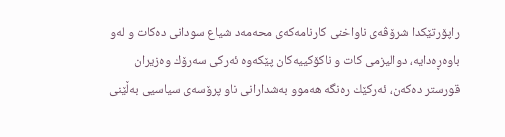راپۆرتێكدا شرۆڤه‌ی ناواخنی كارنامه‌كه‌ی محه‌مه‌د شیاع سودانی ده‌كات و له‌و باوه‌ڕه‌دایه‌، دوالیزمی كات و ناكۆكییه‌كان پێكه‌وه ئەركی سەرۆك وەزیران قورستر دەكەن،‌ ئه‌ركێك ره‌نگه‌ هه‌موو به‌شدارانی ناو پرۆسه‌ی سیاسیی بەڵێنی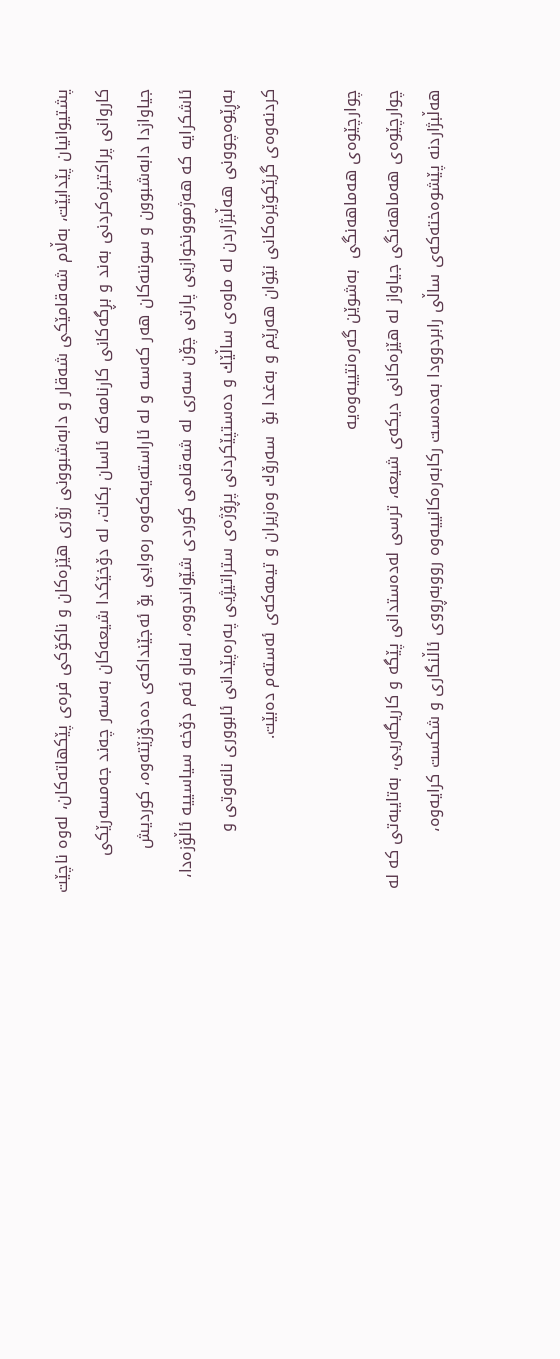پشتیوانیان پێدابێت، به‌ڵام شه‌قامێكی شه‌قار و دابه‌شبوونی زۆری هێزه‌كان و ناكۆكی فره‌ی پێكهاته‌كان، له‌وه‌ ناچێت كاروانی پراكتیزه‌كردنی به‌ند و بڕگه‌كانی كارنامه‌كه‌ ئاسان بكات، له‌ دۆخێكدا شیعه‌كان به‌سه‌ر چه‌ند جه‌مسه‌رێكی جیاوازدا دابه‌شبوون و سوننه‌كان هه‌ر كه‌سه‌ و له‌ ئاراسته‌یه‌كەوە رەوایی بۆ ئەجێنداكەی دەدۆزێتەوە، كوردیش ئاشكرایە كه‌ هه‌ژموونخوازیی پارتی چۆن سەری لە شه‌قامی كوردی شێواندووە‌، له‌ناو ئه‌م دۆخە‌ سیاسییه‌ ئاڵۆزەدا، بەڕێوەچوونی هه‌ڵبژاردن له‌ ماوه‌ی ساڵێك و ده‌ستپێكردنی پڕۆژه‌ی ستراتیژیی په‌ره‌پێدانی ئابووری نانه‌وتی و كردنه‌وه‌ی گرێكوێره‌كانی نێوان هه‌رێم و به‌غدا بۆ  سه‌رۆك وه‌زیران و تیمه‌كه‌ی ئەستەم دەبێت.

چوارچێوه‌ی هه‌ماهه‌نگی  به‌شوێن گەره‌نتییه‌وه‌یه‌
چوارچێوه‌ی هه‌ماهه‌نگی جیاواز له‌ هێزه‌كانی دیكه‌ی شیعه‌، ترسی له‌ده‌ستدانی پێگه‌ و كاریگه‌ریی، به‌تایبه‌تی كه‌ له‌ هه‌ڵبژاردنه‌ پێشوه‌خته‌كه‌ی ساڵی رابردوودا به‌ده‌ست ركابه‌ره‌كانییه‌وه‌ رووبەڕووی ئاڵنگاری و شكست كرایەوە،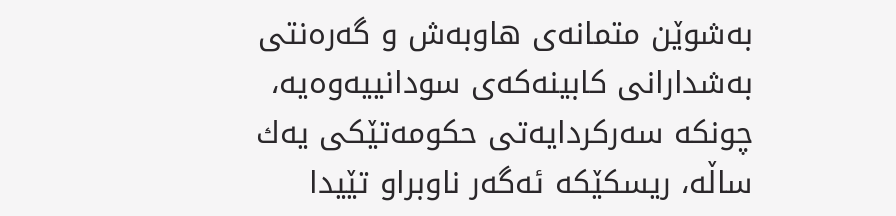به‌شوێن متمانه‌ی هاوبه‌ش و گەره‌نتی به‌شدارانی كابینه‌كه‌ی سودانییەوه‌یه‌، چونكه‌ سه‌ركردایه‌تی حكومه‌تێكی یه‌ك ساڵه‌، ریسكێكه‌ ئه‌گه‌ر ناوبراو تێیدا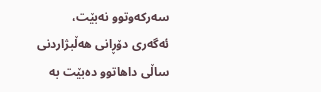سەركەوتوو نەبێت، ئه‌گه‌ری دۆڕانی هه‌ڵبژاردنی ساڵی داهاتوو ده‌بێت بە‌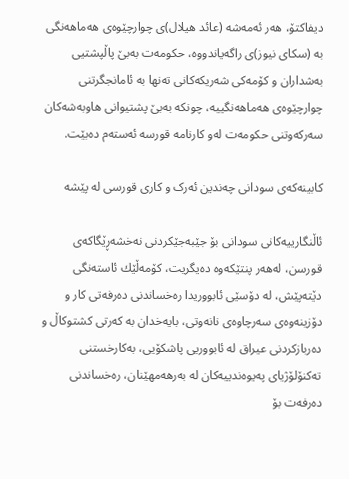دیفاكتۆ، هه‌ر ئه‌مه‌شه‌ (عائد هیلال)ی چوارچێوه‌ی هه‌ماهه‌نگی به‌ (سكای نیوز)ی راگه‌یاندووه‌، حكومه‌ت به‌بێ پاڵپشتیی به‌شداران و كۆمه‌كی شه‌ریكەكانی ته‌نها به‌ ئامانجگرتنی چوارچێوه‌ی هه‌ماهه‌نگییه‌، چونكه‌ به‌بێ پشتیوانی هاوبه‌شه‌كان سه‌ركه‌وتنی حكومه‌ت له‌و كارنامه‌ قورسه‌ ئه‌سته‌م ده‌بێت.

کابینەکەی سودانی چەندین ئەرک و کاری قورسی لە پێشە

ئاڵنگارییه‌كانی سودانی بۆ جێبه‌جێكردنی نه‌خشه‌ڕێگاكه‌ی قورسن، له‌هه‌ر پنتێكه‌وه‌ ده‌یگریت، كۆمه‌ڵێك ئاسته‌نگی دێته‌پێش، له‌ دۆسێی ئابووریدا ره‌خساندنی ده‌رفه‌تی كار و دۆزینه‌وه‌ی سه‌رچاوه‌ی نانه‌وتی، بایه‌خدان به‌ كه‌رتی كشتوكاڵ و ده‌ربازكردنی عیراق له‌ ئابووریی پاشكۆیی، به‌كارخستنی ته‌كنۆلۆژیای په‌یوه‌ندییه‌كان له‌ به‌رهه‌مهێنان، ره‌خساندنی ده‌رفه‌ت بۆ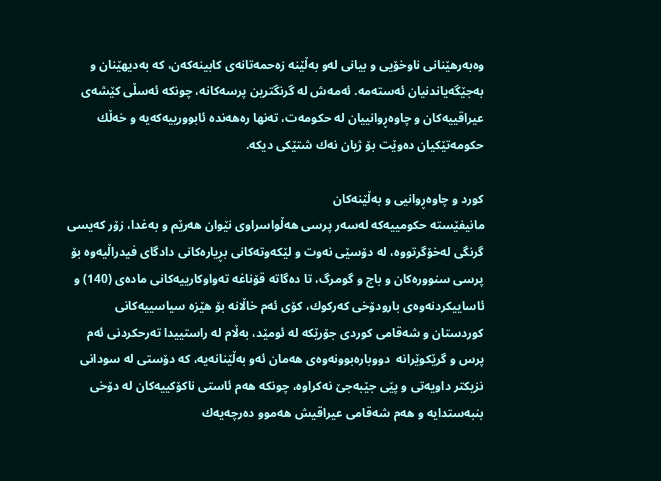وه‌به‌رهێنانی ناوخۆیی و بیانی له‌و به‌ڵێنه‌ زه‌حمه‌تانه‌ی كابینه‌كه‌ن، كه‌ به‌دیهێنان و به‌جێگه‌یاندنیان ئه‌سته‌مه‌. ئه‌مه‌ش له ‌گرنگترین پرسه‌كانه‌، چونكه‌ ئه‌سڵی كێشه‌ی عیراقییه‌كان و چاوه‌ڕوانییان له‌ حكومه‌ت، ته‌نها ره‌هه‌نده‌ ئابوورییه‌كه‌یه‌ و خه‌ڵك حكومه‌تێكیان ده‌وێت بۆ ژیان نه‌ك شتێكی دیكه‌.

كورد و چاوه‌ڕوانیی و به‌ڵێنه‌كان
مانیفێستە حكومییەكە له‌سه‌ر پرسی هه‌ڵواسراوی نێوان هه‌رێم و به‌غدا، زۆر كه‌یسی گرنگی له‌خۆگرتووه‌، له‌ دۆسێی نه‌وت و لێكه‌وته‌كانی بڕیاره‌كانی دادگای فیدراڵیه‌وه‌ بۆ پرسی سنووره‌كان و باج و گومرگ، تا ده‌گاته‌ قۆناغه‌ ته‌واوكارییه‌كانی ماده‌ی (140) و ئاساییكردنه‌وه‌ی بارودۆخی كه‌ركوك، كۆی ئه‌م خاڵانه‌ بۆ هێزه‌ سیاسییه‌كانی كوردستان و شه‌قامی كوردی جۆرێكە له‌ ئومێد، به‌ڵام لە راستییدا ته‌رحكردنی ئه‌م پرس و گرێكوێرانه‌  دووباره‌بوونه‌وه‌ی هه‌مان ئه‌و به‌ڵێنانه‌یه‌، كه‌ دۆستی له‌ سودانی نزیكتر داویه‌تی و پێی جێبه‌جێ نه‌كراوه‌، چونكه‌ هه‌م ئاستی ناكۆكییه‌كان له‌ دۆخی بنبه‌ستدایه‌ و هه‌م شه‌قامی عیراقیش هه‌موو ده‌رچه‌یه‌ك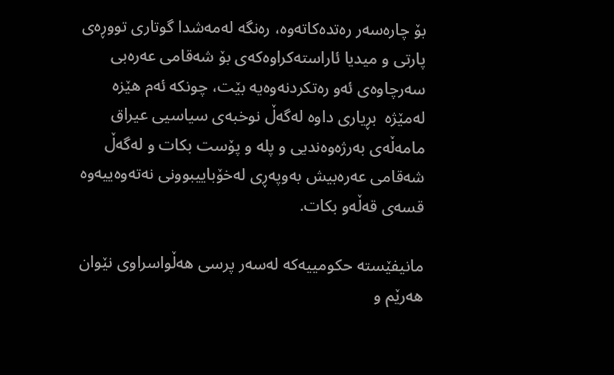بۆ چاره‌سه‌ر ره‌تده‌كاته‌وه‌، ره‌نگه‌ له‌مه‌شدا گوتاری تووڕەی پارتی و میدیا ئاراسته‌كراوه‌كه‌ی بۆ شه‌قامی عه‌ره‌بی سه‌رچاوه‌ی ئه‌و ره‌تكردنه‌وه‌یه‌ بێت، چونكه‌ ئه‌م هێزه‌ لەمێژە  بڕیاری داوه‌ له‌گه‌ڵ نوخبەی سیاسیی عیراق مامه‌ڵه‌ی به‌رژه‌وه‌ندیی و پله‌ و پۆست بكات و له‌گه‌ڵ شه‌قامی عه‌ره‌بیش به‌وپه‌ڕی له‌خۆباییبوونی نه‌ته‌وه‌ییه‌وه‌ قسه‌ی قەڵەو بكات.

مانیفێستە حكومییەكە له‌سه‌ر پرسی هه‌ڵواسراوی نێوان هه‌رێم و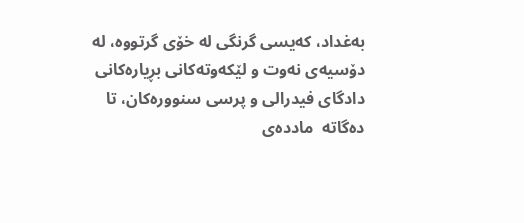به‌غداد، كه‌یسی گرنگی له‌ خۆی گرتووه‌، له‌ دۆسیه‌ی نه‌وت و لێكه‌وته‌كانی بڕیاره‌كانی دادگای فیدرالی و پرسی سنووره‌كان، تا ده‌گاته‌ ‌ مادده‌ی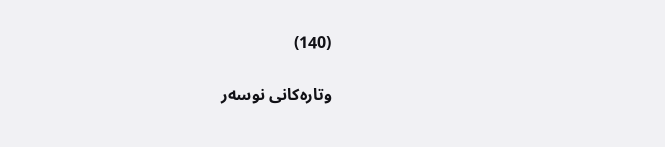(140)

وتارەکانی نوسەر